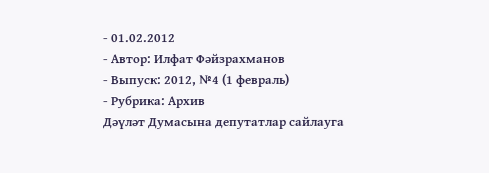- 01.02.2012
- Автор: Илфат Фәйзрахманов
- Выпуск: 2012, №4 (1 февраль)
- Рубрика: Архив
Дәүләт Думасына депутатлар сайлауга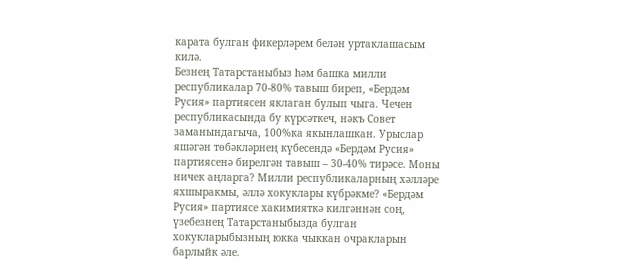карата булган фикерләрем белән уртаклашасым килә.
Безнең Татарстаныбыз һәм башка милли республикалар 70-80% тавыш биреп, «Бердәм Русия» партиясен яклаган булып чыга. Чечен республикасында бу күрсәткеч, нәкъ Совет заманындагыча, 100%ка якынлашкан. Урыслар яшәгән төбәкләрнең күбесендә «Бердәм Русия» партиясенә бирелгән тавыш – 30-40% тирәсе. Моны ничек аңларга? Милли республикаларның хәлләре яхшыракмы, әллә хокуклары күбрәкме? «Бердәм Русия» партиясе хакимияткә килгәннән соң, үзебезнең Татарстаныбызда булган хокукларыбызның юкка чыккан очракларын барлыйк әле.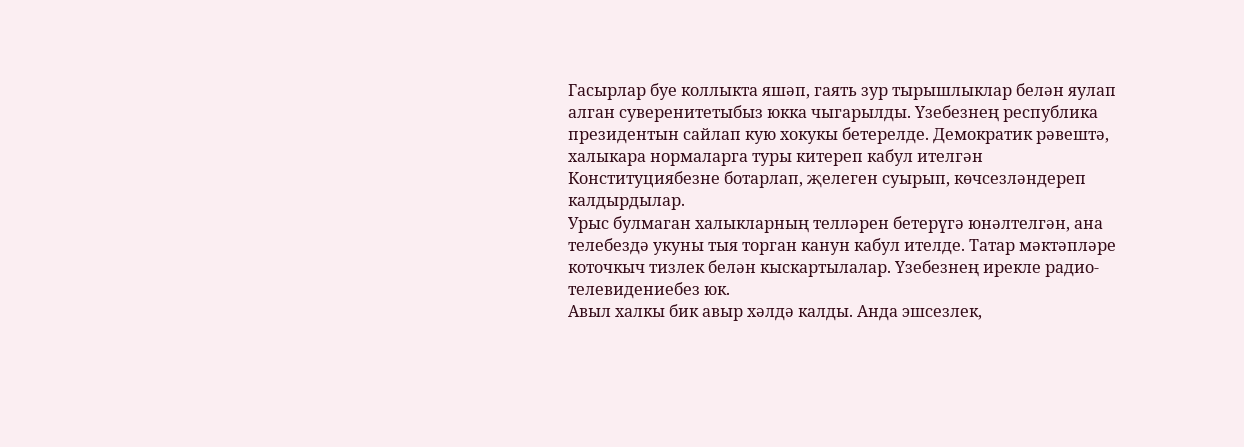Гасырлар буе коллыкта яшәп, гаять зур тырышлыклар белән яулап алган суверенитетыбыз юкка чыгарылды. Үзебезнең республика президентын сайлап кую хокукы бетерелде. Демократик рәвештә, халыкара нормаларга туры китереп кабул ителгән Конституциябезне ботарлап, җелеген суырып, көчсезләндереп калдырдылар.
Урыс булмаган халыкларның телләрен бетерүгә юнәлтелгән, ана телебездә укуны тыя торган канун кабул ителде. Татар мәктәпләре коточкыч тизлек белән кыскартылалар. Үзебезнең ирекле радио-телевидениебез юк.
Авыл халкы бик авыр хәлдә калды. Анда эшсезлек,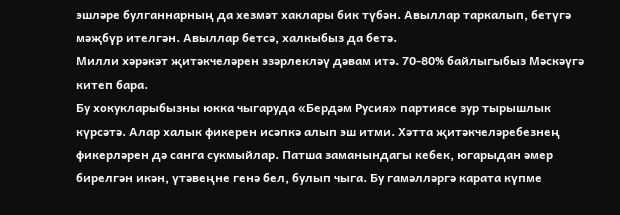эшләре булганнарның да хезмәт хаклары бик түбән. Авыллар таркалып, бетүгә мәҗбүр ителгән. Авыллар бетсә, халкыбыз да бетә.
Милли хәрәкәт җитәкчеләрен эзәрлекләү дәвам итә. 70-80% байлыгыбыз Мәскәүгә китеп бара.
Бу хокукларыбызны юкка чыгаруда «Бердәм Русия» партиясе зур тырышлык күрсәтә. Алар халык фикерен исәпкә алып эш итми. Хәтта җитәкчеләребезнең фикерләрен дә санга сукмыйлар. Патша заманындагы кебек, югарыдан әмер бирелгән икән, үтәвеңне генә бел, булып чыга. Бу гамәлләргә карата күпме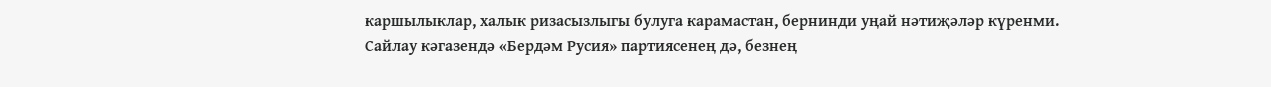каршылыклар, халык ризасызлыгы булуга карамастан, бернинди уңай нәтиҗәләр күренми.
Сайлау кәгазендә «Бердәм Русия» партиясенең дә, безнең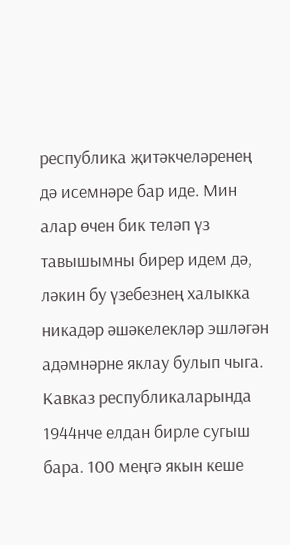республика җитәкчеләренең дә исемнәре бар иде. Мин алар өчен бик теләп үз тавышымны бирер идем дә, ләкин бу үзебезнең халыкка никадәр әшәкелекләр эшләгән адәмнәрне яклау булып чыга.
Кавказ республикаларында 1944нче елдан бирле сугыш бара. 100 меңгә якын кеше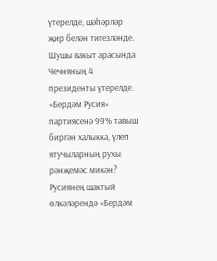үтерелде, шәһәрләр җир белән тигезләнде. Шушы вакыт арасында Чечняның 4 президенты үтерелде. «Бердәм Русия» партиясенә 99% тавыш биргән халыкка, үлеп ятучыларның рухы рәнҗемәс микән?
Русиянең шактый өлкәләрендә «Бердәм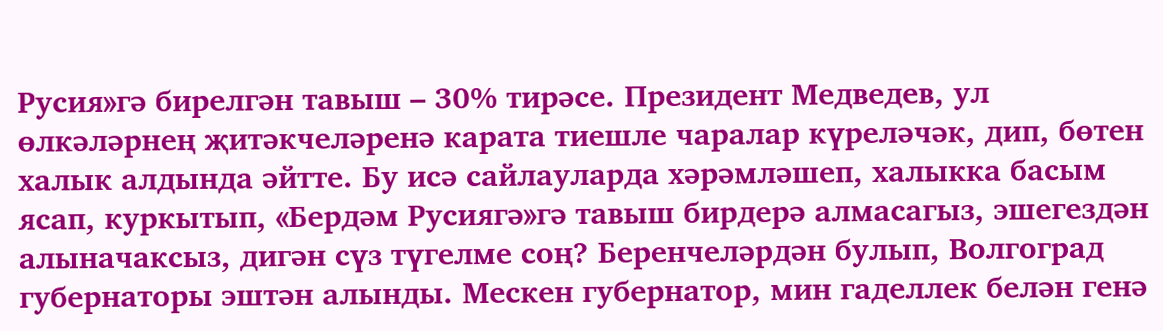Русия»гә бирелгән тавыш – 30% тирәсе. Президент Медведев, ул өлкәләрнең җитәкчеләренә карата тиешле чаралар күреләчәк, дип, бөтен халык алдында әйтте. Бу исә сайлауларда хәрәмләшеп, халыкка басым ясап, куркытып, «Бердәм Русиягә»гә тавыш бирдерә алмасагыз, эшегездән алыначаксыз, дигән сүз түгелме соң? Беренчеләрдән булып, Волгоград губернаторы эштән алынды. Мескен губернатор, мин гаделлек белән генә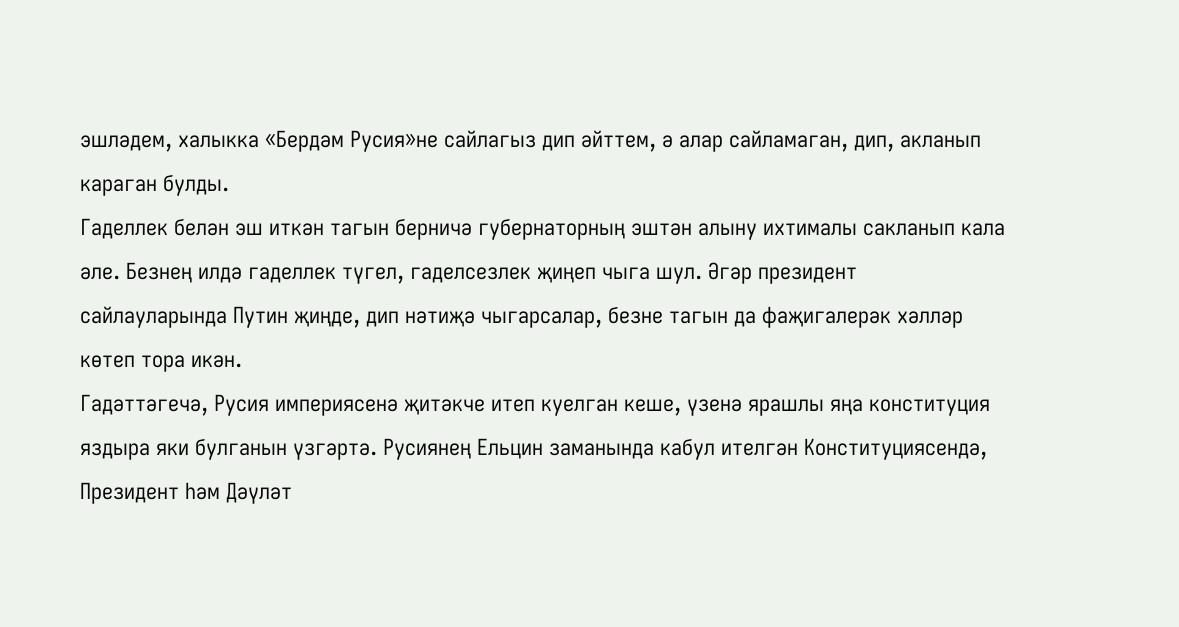эшләдем, халыкка «Бердәм Русия»не сайлагыз дип әйттем, ә алар сайламаган, дип, акланып караган булды.
Гаделлек белән эш иткән тагын берничә губернаторның эштән алыну ихтималы сакланып кала әле. Безнең илдә гаделлек түгел, гаделсезлек җиңеп чыга шул. Әгәр президент сайлауларында Путин җиңде, дип нәтиҗә чыгарсалар, безне тагын да фаҗигалерәк хәлләр көтеп тора икән.
Гадәттәгечә, Русия империясенә җитәкче итеп куелган кеше, үзенә ярашлы яңа конституция яздыра яки булганын үзгәртә. Русиянең Ельцин заманында кабул ителгән Конституциясендә, Президент һәм Дәүләт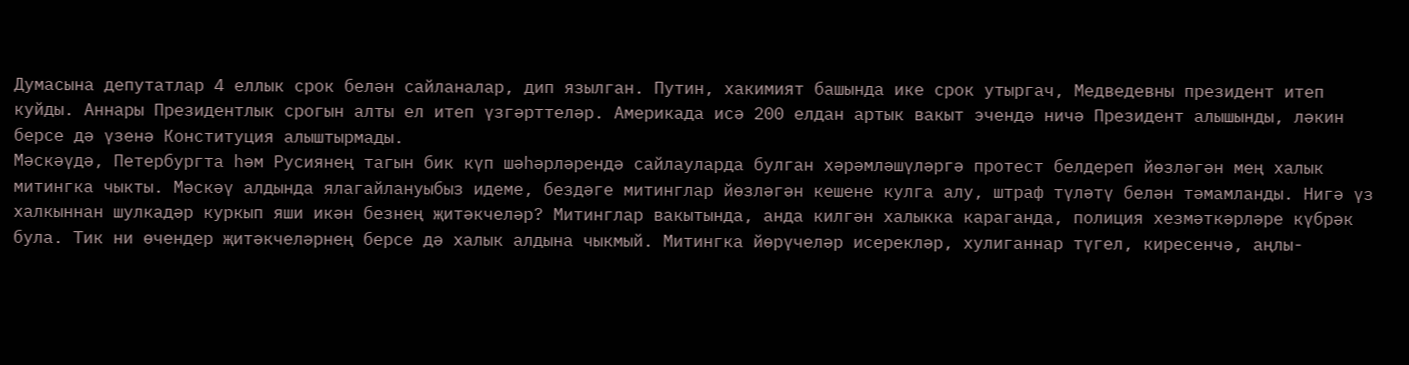Думасына депутатлар 4 еллык срок белән сайланалар, дип язылган. Путин, хакимият башында ике срок утыргач, Медведевны президент итеп куйды. Аннары Президентлык срогын алты ел итеп үзгәрттеләр. Америкада исә 200 елдан артык вакыт эчендә ничә Президент алышынды, ләкин берсе дә үзенә Конституция алыштырмады.
Мәскәүдә, Петербургта һәм Русиянең тагын бик күп шәһәрләрендә сайлауларда булган хәрәмләшүләргә протест белдереп йөзләгән мең халык митингка чыкты. Мәскәү алдында ялагайлануыбыз идеме, бездәге митинглар йөзләгән кешене кулга алу, штраф түләтү белән тәмамланды. Нигә үз халкыннан шулкадәр куркып яши икән безнең җитәкчеләр? Митинглар вакытында, анда килгән халыкка караганда, полиция хезмәткәрләре күбрәк була. Тик ни өчендер җитәкчеләрнең берсе дә халык алдына чыкмый. Митингка йөрүчеләр исерекләр, хулиганнар түгел, киресенчә, аңлы-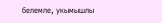белемле, укымышлы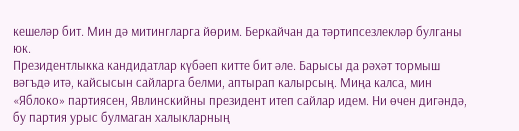кешеләр бит. Мин дә митингларга йөрим. Беркайчан да тәртипсезлекләр булганы юк.
Президентлыкка кандидатлар күбәеп китте бит әле. Барысы да рәхәт тормыш вәгъдә итә, кайсысын сайларга белми, аптырап калырсың. Миңа калса, мин «Яблоко» партиясен, Явлинскийны президент итеп сайлар идем. Ни өчен дигәндә, бу партия урыс булмаган халыкларның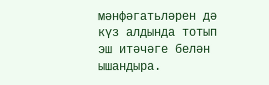мәнфәгатьләрен дә күз алдында тотып эш итәчәге белән ышандыра.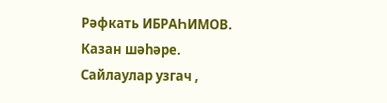Рәфкать ИБРАҺИМОВ.
Казан шәһәре.
Сайлаулар узгач ,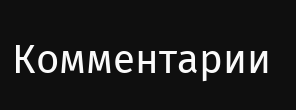Комментарии